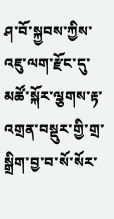ཤ་བོ་སྐྱབས་ཀྱིས་འཇུ་ལག་རྫོང་དུ་མཚོ་སྐོར་ལྕགས་རྟ་འགྲན་བསྡུར་གྱི་གྲ་སྒྲིག་བྱ་བ་སོ་སོར་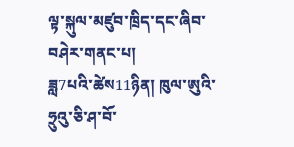ལྟ་སྐུལ་མཛུབ་ཁྲིད་དང་ཞིབ་བཤེར་གནང་པ།
ཟླ7པའི་ཚེས11ཉིན། ཁུལ་ཨུའི་ཧྲུའུ་ཅི་ཤ་བོ་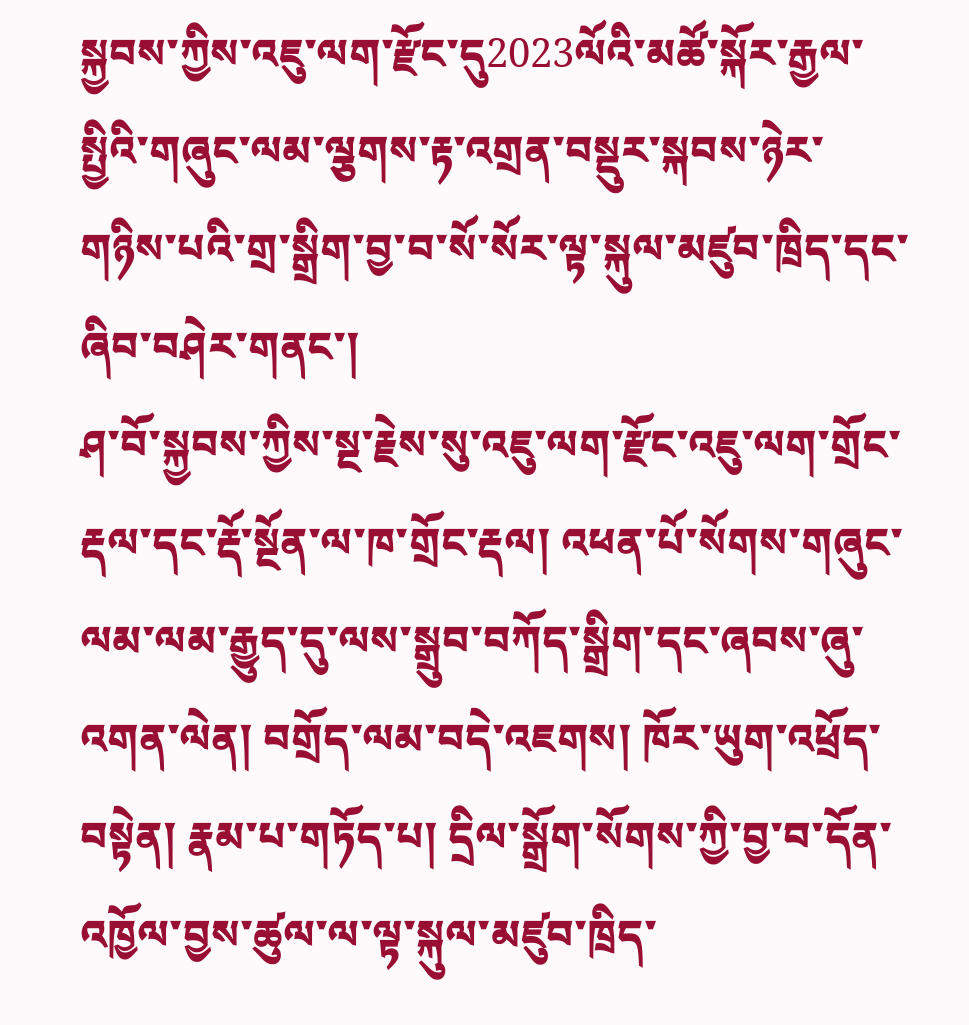སྐྱབས་ཀྱིས་འཇུ་ལག་རྫོང་དུ2023ལོའི་མཚོ་སྐོར་རྒྱལ་སྤྱིའི་གཞུང་ལམ་ལྕགས་རྟ་འགྲན་བསྡུར་སྐབས་ཉེར་གཉིས་པའི་གྲ་སྒྲིག་བྱ་བ་སོ་སོར་ལྟ་སྐུལ་མཛུབ་ཁྲིད་དང་ཞིབ་བཤེར་གནང་།
ཤ་བོ་སྐྱབས་ཀྱིས་སྔ་རྗེས་སུ་འཇུ་ལག་རྫོང་འཇུ་ལག་གྲོང་རྡལ་དང་རྡོ་སྔོན་ལ་ཁ་གྲོང་རྡལ། འཕན་པོ་སོགས་གཞུང་ལམ་ལམ་རྒྱུད་དུ་ལས་སྒྲུབ་བཀོད་སྒྲིག་དང་ཞབས་ཞུ་འགན་ལེན། བགྲོད་ལམ་བདེ་འཇགས། ཁོར་ཡུག་འཕྲོད་བསྟེན། རྣམ་པ་གཏོད་པ། དྲིལ་སྒྲོག་སོགས་ཀྱི་བྱ་བ་དོན་འཁྱོལ་བྱས་ཚུལ་ལ་ལྟ་སྐུལ་མཛུབ་ཁྲིད་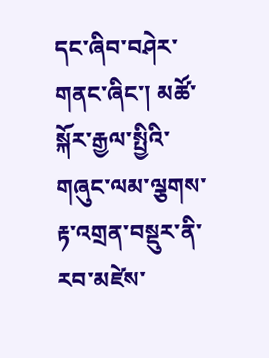དང་ཞིབ་བཤེར་གནང་ཞིང་། མཚོ་སྐོར་རྒྱལ་སྤྱིའི་གཞུང་ལམ་ལྕགས་རྟ་འགྲན་བསྡུར་ནི་རབ་མཛེས་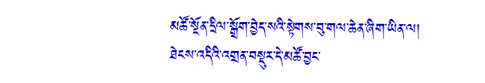མཚོ་སྔོན་དྲིལ་སྒྲོག་བྱེད་སའི་སྟེགས་བུ་གལ་ཆེན་ཞིག་ཡིན་ལ། ཐེངས་འདིའི་འགྲན་བསྡུར་དེ་མཚོ་བྱང་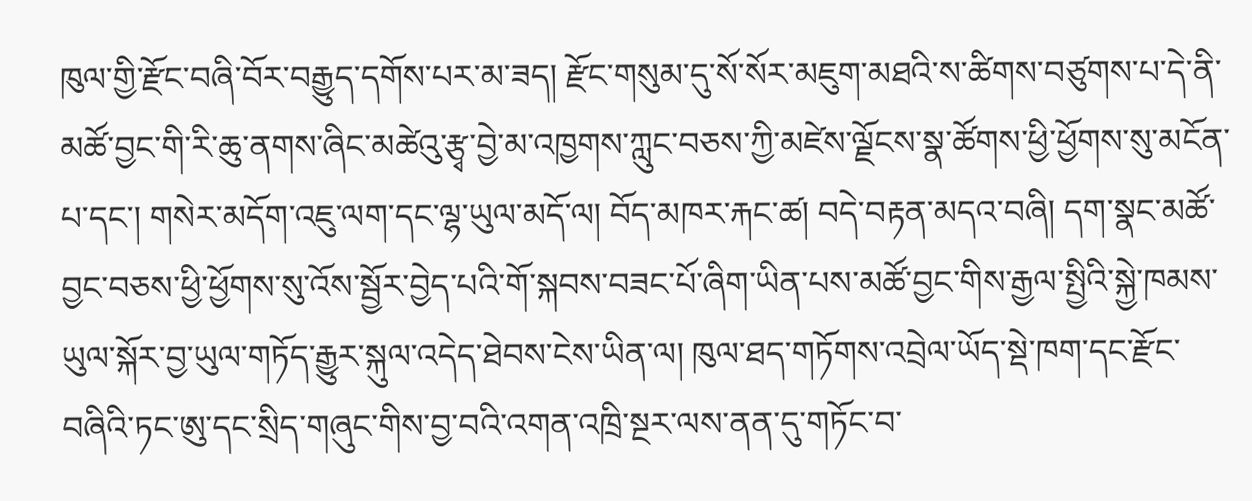ཁུལ་གྱི་རྫོང་བཞི་བོར་བརྒྱུད་དགོས་པར་མ་ཟད། རྫོང་གསུམ་དུ་སོ་སོར་མཇུག་མཐའི་ས་ཚིགས་བཙུགས་པ་དེ་ནི་མཚོ་བྱང་གི་རི་ཆུ་ནགས་ཞིང་མཚེའུ་རྩྭ་བྱེ་མ་འཁྱགས་ཀླུང་བཅས་ཀྱི་མཛེས་ལྗོངས་སྣ་ཚོགས་ཕྱི་ཕྱོགས་སུ་མངོན་པ་དང་། གསེར་མདོག་འཇུ་ལག་དང་ལྷ་ཡུལ་མདོ་ལ། བོད་མཁར་རྐང་ཚ། བདེ་བརྟན་མདའ་བཞི། དག་སྣང་མཚོ་བྱང་བཅས་ཕྱི་ཕྱོགས་སུ་འོས་སྦྱོར་བྱེད་པའི་གོ་སྐབས་བཟང་པོ་ཞིག་ཡིན་པས་མཚོ་བྱང་གིས་རྒྱལ་སྤྱིའི་སྐྱེ་ཁམས་ཡུལ་སྐོར་བྱ་ཡུལ་གཏོད་རྒྱུར་སྐུལ་འདེད་ཐེབས་ངེས་ཡིན་ལ། ཁུལ་ཐད་གཏོགས་འབྲེལ་ཡོད་སྡེ་ཁག་དང་རྫོང་བཞིའི་ཏང་ཨུ་དང་སྲིད་གཞུང་གིས་བྱ་བའི་འགན་འཁྲི་སྔར་ལས་ནན་དུ་གཏོང་བ་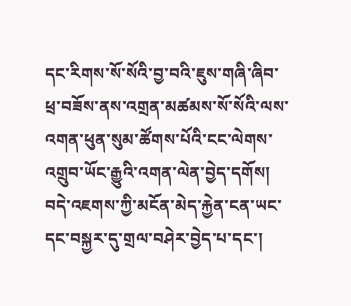དང་རིགས་སོ་སོའི་བྱ་བའི་ཇུས་གཞི་ཞིབ་ཕྲ་བཟོས་ནས་འགྲན་མཚམས་སོ་སོའི་ལས་འགན་ཕུན་སུམ་ཚོགས་པོའི་ངང་ལེགས་འགྲུབ་ཡོང་རྒྱུའི་འགན་ལེན་བྱེད་དགོས། བདེ་འཇགས་ཀྱི་མངོན་མེད་རྐྱེན་ངན་ཡང་དང་བསྐྱར་དུ་གྲལ་བཤེར་བྱེད་པ་དང་།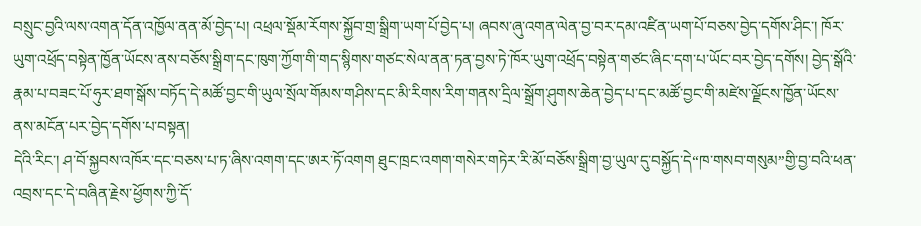བསྲུང་བྱའི་ལས་འགན་དོན་འཁྱོལ་ནན་མོ་བྱེད་པ། འཕྲལ་སྡོམ་རོགས་སྐྱོབ་གྲ་སྒྲིག་ཡག་པོ་བྱེད་པ། ཞབས་ཞུ་འགན་ལེན་བྱ་བར་དམ་འཛིན་ཡག་པོ་བཅས་བྱེད་དགོས་ཤིང་། ཁོར་ཡུག་འཕྲོད་བསྟེན་ཁྱོན་ཡོངས་ནས་བཅོས་སྒྲིག་དང་ཁུག་ཀྱོག་གི་གད་སྙིགས་གཙང་སེལ་ནན་ཏན་བྱས་ཏེ་ཁོར་ཡུག་འཕྲོད་བསྟེན་གཙང་ཞིང་དག་པ་ཡོང་བར་བྱེད་དགོས། བྱེད་སྒོའི་རྣམ་པ་བཟང་པོ་ཧུར་ཐག་སྒོས་བཏོད་དེ་མཚོ་བྱང་གི་ཡུལ་སྲོལ་གོམས་གཤིས་དང་མི་རིགས་རིག་གནས་དྲིལ་སྒྲོག་ཤུགས་ཆེན་བྱེད་པ་དང་མཚོ་བྱང་གི་མཛེས་ལྗོངས་ཁྱོན་ཡོངས་ནས་མངོན་པར་བྱེད་དགོས་པ་བསྟན།
དེའི་རིང་། ཤ་བོ་སྐྱབས་འཁོར་དང་བཅས་པ་ཏ་ཞིས་འགག་དང་ཨར་ཏོ་འགག ཐུང་ཁྲང་འགག་གསེར་གཏེར་རི་མོ་བཅོས་སྒྲིག་བྱ་ཡུལ་དུ་བསྐྱོད་དེ“ཁ་གསབ་གསུམ”གྱི་བྱ་བའི་ཕན་འབྲས་དང་དེ་བཞིན་རྗེས་ཕྱོགས་ཀྱི་དོ་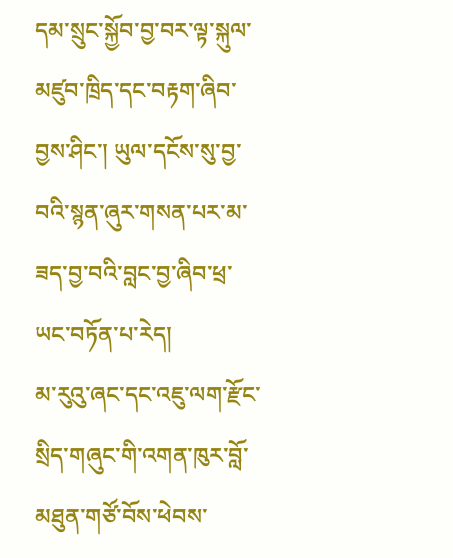དམ་སྲུང་སྐྱོབ་བྱ་བར་ལྟ་སྐུལ་མཛུབ་ཁྲིད་དང་བརྟག་ཞིབ་བྱས་ཤིང་། ཡུལ་དངོས་སུ་བྱ་བའི་སྙན་ཞུར་གསན་པར་མ་ཟད་བྱ་བའི་བླང་བྱ་ཞིབ་ཕྲ་ཡང་བཏོན་པ་རེད།
མ་རུའུ་ཞང་དང་འཇུ་ལག་རྫོང་སྲིད་གཞུང་གི་འགན་ཁུར་བློ་མཐུན་གཙོ་བོས་ཕེབས་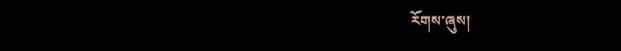རོགས་ཞུས།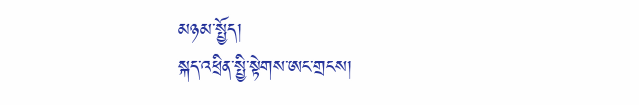མཉམ་སྤྱོད།
སྐད་འཕྲིན་སྤྱི་སྟེགས་ཨང་གྲངས།